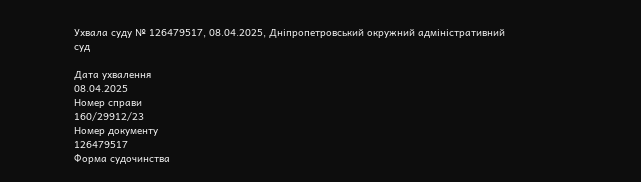Ухвала суду № 126479517, 08.04.2025, Дніпропетровський окружний адміністративний суд

Дата ухвалення
08.04.2025
Номер справи
160/29912/23
Номер документу
126479517
Форма судочинства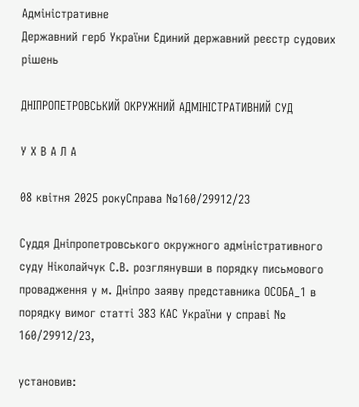Адміністративне
Державний герб України Єдиний державний реєстр судових рішень

ДНІПРОПЕТРОВСЬКИЙ ОКРУЖНИЙ АДМІНІСТРАТИВНИЙ СУД

У Х В А Л А

08 квітня 2025 рокуСправа №160/29912/23

Суддя Дніпропетровського окружного адміністративного суду Ніколайчук С.В. розглянувши в порядку письмового провадження у м. Дніпро заяву представника ОСОБА_1 в порядку вимог статті 383 КАС України у справі № 160/29912/23,

установив: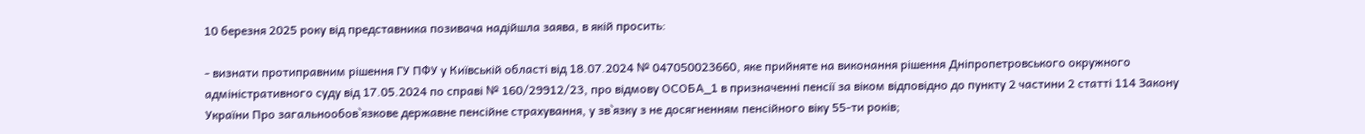10 березня 2025 року від представника позивача надійшла заява, в якій просить:

- визнати протиправним рішення ГУ ПФУ у Київській області від 18.07.2024 № 047050023660, яке прийняте на виконання рішення Дніпропетровського окружного адміністративного суду від 17.05.2024 по справі № 160/29912/23, про відмову ОСОБА_1 в призначенні пенсії за віком відповідно до пункту 2 частини 2 статті 114 Закону України Про загальнообов`язкове державне пенсійне страхування, у зв`язку з не досягненням пенсійного віку 55-ти років;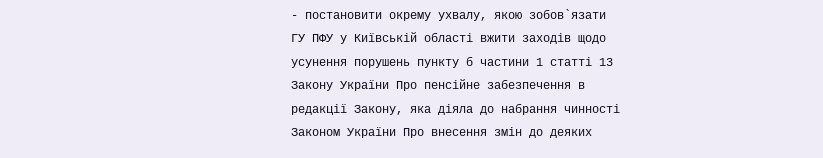- постановити окрему ухвалу, якою зобов`язати ГУ ПФУ у Київській області вжити заходів щодо усунення порушень пункту б частини 1 статті 13 Закону України Про пенсійне забезпечення в редакції Закону, яка діяла до набрання чинності Законом України Про внесення змін до деяких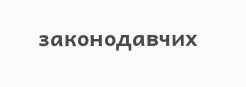законодавчих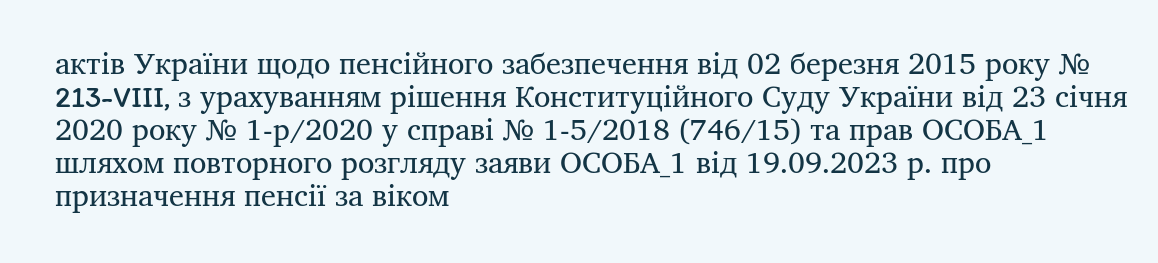актів України щодо пенсійного забезпечення від 02 березня 2015 року № 213-VIII, з урахуванням рішення Конституційного Суду України від 23 січня 2020 року № 1-р/2020 у справі № 1-5/2018 (746/15) та прав ОСОБА_1 шляхом повторного розгляду заяви ОСОБА_1 від 19.09.2023 р. про призначення пенсії за віком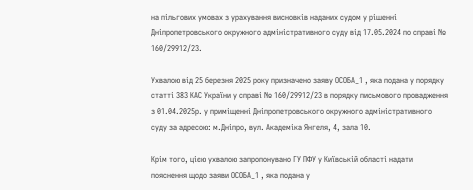на пільгових умовах з урахування висновків наданих судом у рішенні Дніпропетровського окружного адміністративного суду від 17.05.2024 по справі № 160/29912/23.

Ухвалою від 25 березня 2025 року призначено заяву ОСОБА_1 , яка подана у порядку статті 383 КАС України у справі № 160/29912/23 в порядку письмового провадження з 01.04.2025р. у приміщенні Дніпропетровського окружного адміністративного суду за адресою: м.Дніпро, вул. Академіка Янгеля, 4, зала 10.

Крім того, цією ухвалою запропонувано ГУ ПФУ у Київській області надати пояснення щодо заяви ОСОБА_1 , яка подана у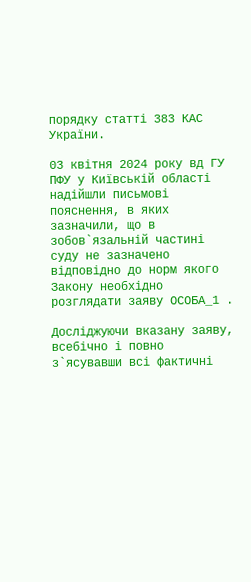порядку статті 383 КАС України.

03 квітня 2024 року вд ГУ ПФУ у Київській області надійшли письмові пояснення, в яких зазначили, що в зобов`язальній частині суду не зазначено відповідно до норм якого Закону необхідно розглядати заяву ОСОБА_1 .

Досліджуючи вказану заяву, всебічно і повно з`ясувавши всі фактичні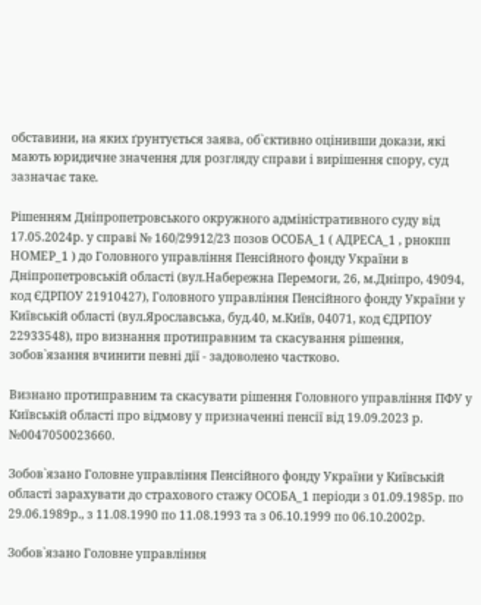обставини, на яких ґрунтується заява, об`єктивно оцінивши докази, які мають юридичне значення для розгляду справи і вирішення спору, суд зазначає таке.

Рішенням Дніпропетровського окружного адміністративного суду від 17.05.2024р. у справі № 160/29912/23 позов ОСОБА_1 ( АДРЕСА_1 , рнокпп НОМЕР_1 ) до Головного управління Пенсійного фонду України в Дніпропетровській області (вул.Набережна Перемоги, 26, м.Дніпро, 49094, код ЄДРПОУ 21910427), Головного управління Пенсійного фонду України у Київській області (вул.Ярославська, буд.40, м.Київ, 04071, код ЄДРПОУ 22933548), про визнання протиправним та скасування рішення, зобов`язання вчинити певні дії - задоволено частково.

Визнано протиправним та скасувати рішення Головного управління ПФУ у Київській області про відмову у призначенні пенсії від 19.09.2023 р. №0047050023660.

Зобов`язано Головне управління Пенсійного фонду України у Київській області зарахувати до страхового стажу ОСОБА_1 періоди з 01.09.1985р. по 29.06.1989р., з 11.08.1990 по 11.08.1993 та з 06.10.1999 по 06.10.2002р.

Зобов`язано Головне управління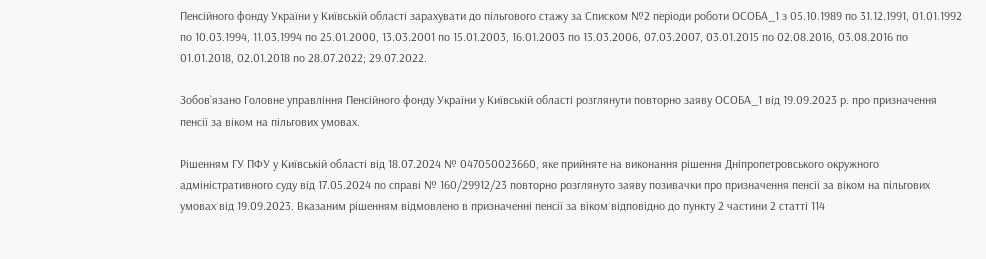Пенсійного фонду України у Київській області зарахувати до пільгового стажу за Списком №2 періоди роботи ОСОБА_1 з 05.10.1989 по 31.12.1991, 01.01.1992 по 10.03.1994, 11.03.1994 по 25.01.2000, 13.03.2001 по 15.01.2003, 16.01.2003 по 13.03.2006, 07.03.2007, 03.01.2015 по 02.08.2016, 03.08.2016 по 01.01.2018, 02.01.2018 по 28.07.2022; 29.07.2022.

Зобов`язано Головне управління Пенсійного фонду України у Київській області розглянути повторно заяву ОСОБА_1 від 19.09.2023 р. про призначення пенсії за віком на пільгових умовах.

Рішенням ГУ ПФУ у Київській області від 18.07.2024 № 047050023660, яке прийняте на виконання рішення Дніпропетровського окружного адміністративного суду від 17.05.2024 по справі № 160/29912/23 повторно розглянуто заяву позивачки про призначення пенсії за віком на пільгових умовах від 19.09.2023. Вказаним рішенням відмовлено в призначенні пенсії за віком відповідно до пункту 2 частини 2 статті 114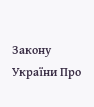Закону України Про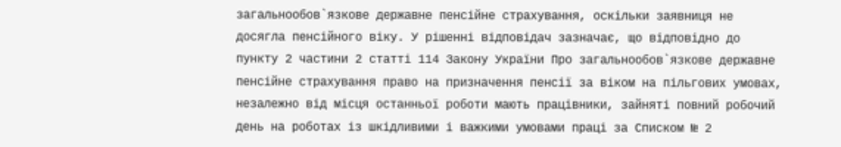загальнообов`язкове державне пенсійне страхування, оскільки заявниця не досягла пенсійного віку. У рішенні відповідач зазначає, що відповідно до пункту 2 частини 2 статті 114 Закону України Про загальнообов`язкове державне пенсійне страхування право на призначення пенсії за віком на пільгових умовах, незалежно від місця останньої роботи мають працівники, зайняті повний робочий день на роботах із шкідливими і важкими умовами праці за Списком № 2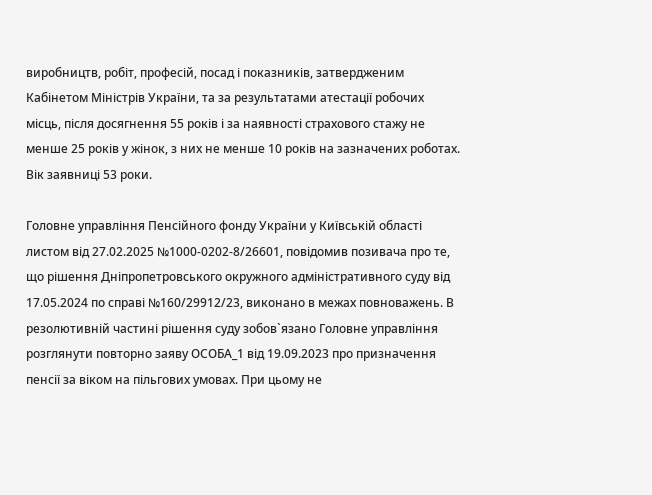виробництв, робіт, професій, посад і показників, затвердженим Кабінетом Міністрів України, та за результатами атестації робочих місць, після досягнення 55 років і за наявності страхового стажу не менше 25 років у жінок, з них не менше 10 років на зазначених роботах. Вік заявниці 53 роки.

Головне управління Пенсійного фонду України у Київській області листом від 27.02.2025 №1000-0202-8/26601, повідомив позивача про те, що рішення Дніпропетровського окружного адміністративного суду від 17.05.2024 по справі №160/29912/23, виконано в межах повноважень. В резолютивній частині рішення суду зобов`язано Головне управління розглянути повторно заяву ОСОБА_1 від 19.09.2023 про призначення пенсії за віком на пільгових умовах. При цьому не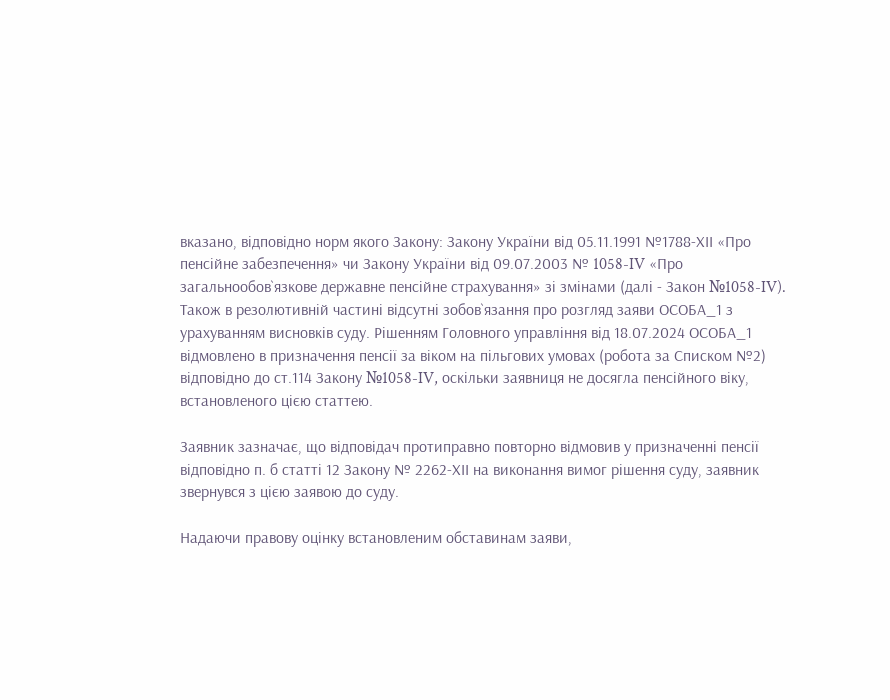вказано, відповідно норм якого Закону: Закону України від 05.11.1991 №1788-ХІІ «Про пенсійне забезпечення» чи Закону України від 09.07.2003 № 1058-IV «Про загальнообов`язкове державне пенсійне страхування» зі змінами (далі - Закон №1058-IV). Також в резолютивній частині відсутні зобов`язання про розгляд заяви ОСОБА_1 з урахуванням висновків суду. Рішенням Головного управління від 18.07.2024 ОСОБА_1 відмовлено в призначення пенсії за віком на пільгових умовах (робота за Списком №2) відповідно до ст.114 Закону №1058-IV, оскільки заявниця не досягла пенсійного віку, встановленого цією статтею.

Заявник зазначає, що відповідач протиправно повторно відмовив у призначенні пенсії відповідно п. б статті 12 Закону № 2262-ХІІ на виконання вимог рішення суду, заявник звернувся з цією заявою до суду.

Надаючи правову оцінку встановленим обставинам заяви,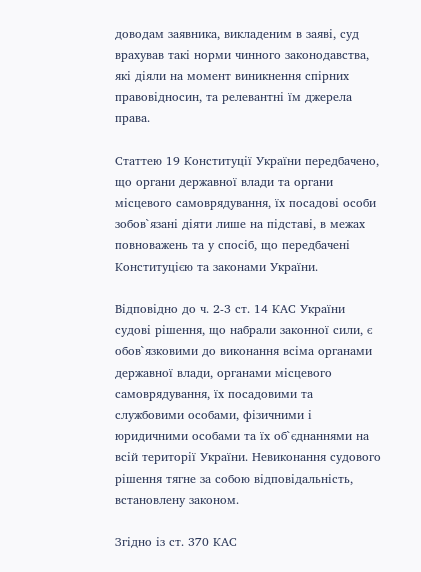доводам заявника, викладеним в заяві, суд врахував такі норми чинного законодавства, які діяли на момент виникнення спірних правовідносин, та релевантні їм джерела права.

Статтею 19 Конституції України передбачено, що органи державної влади та органи місцевого самоврядування, їх посадові особи зобов`язані діяти лише на підставі, в межах повноважень та у спосіб, що передбачені Конституцією та законами України.

Відповідно до ч. 2-3 ст. 14 КАС України судові рішення, що набрали законної сили, є обов`язковими до виконання всіма органами державної влади, органами місцевого самоврядування, їх посадовими та службовими особами, фізичними і юридичними особами та їх об`єднаннями на всій території України. Невиконання судового рішення тягне за собою відповідальність, встановлену законом.

Згідно із ст. 370 КАС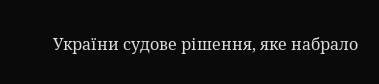України судове рішення, яке набрало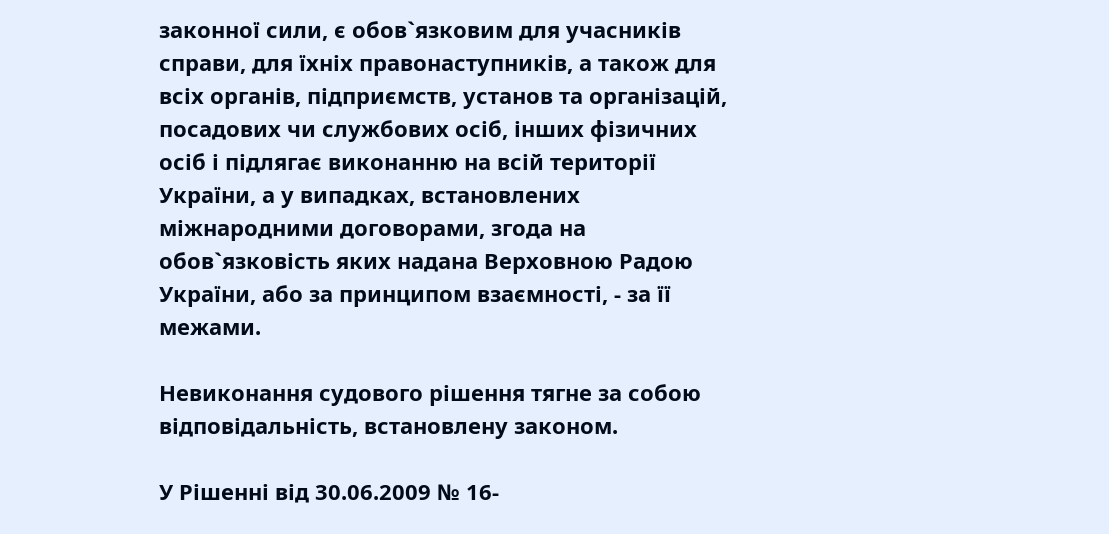законної сили, є обов`язковим для учасників справи, для їхніх правонаступників, а також для всіх органів, підприємств, установ та організацій, посадових чи службових осіб, інших фізичних осіб і підлягає виконанню на всій території України, а у випадках, встановлених міжнародними договорами, згода на обов`язковість яких надана Верховною Радою України, або за принципом взаємності, - за її межами.

Невиконання судового рішення тягне за собою відповідальність, встановлену законом.

У Рішенні від 30.06.2009 № 16-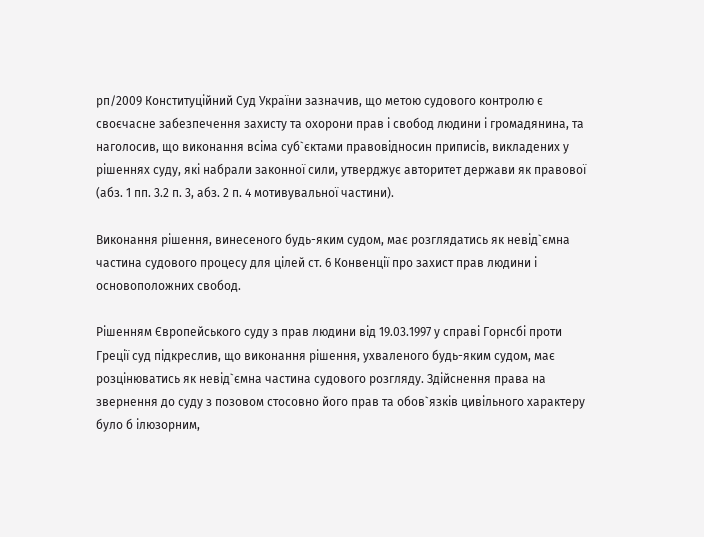рп/2009 Конституційний Суд України зазначив, що метою судового контролю є своєчасне забезпечення захисту та охорони прав і свобод людини і громадянина, та наголосив, що виконання всіма суб`єктами правовідносин приписів, викладених у рішеннях суду, які набрали законної сили, утверджує авторитет держави як правової (абз. 1 пп. 3.2 п. 3, абз. 2 п. 4 мотивувальної частини).

Виконання рішення, винесеного будь-яким судом, має розглядатись як невід`ємна частина судового процесу для цілей ст. 6 Конвенції про захист прав людини і основоположних свобод.

Рішенням Європейського суду з прав людини від 19.03.1997 у справі Горнсбі проти Греції суд підкреслив, що виконання рішення, ухваленого будь-яким судом, має розцінюватись як невід`ємна частина судового розгляду. Здійснення права на звернення до суду з позовом стосовно його прав та обов`язків цивільного характеру було б ілюзорним,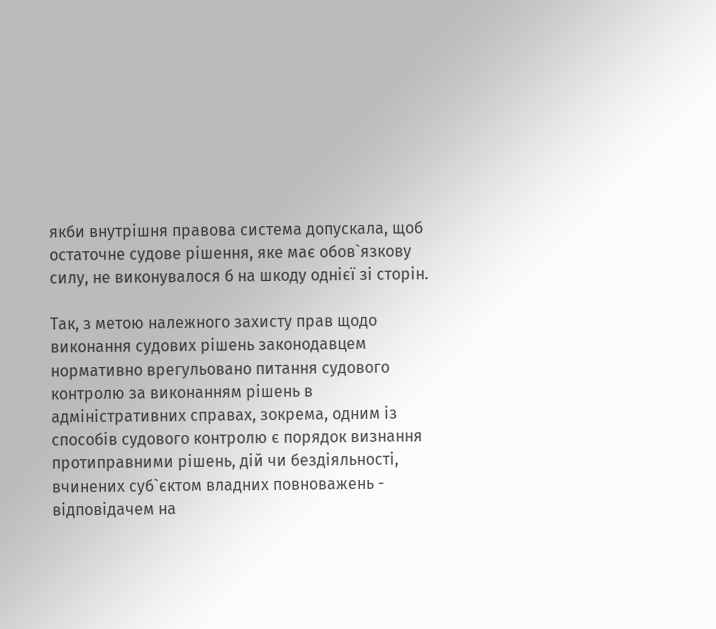якби внутрішня правова система допускала, щоб остаточне судове рішення, яке має обов`язкову силу, не виконувалося б на шкоду однієї зі сторін.

Так, з метою належного захисту прав щодо виконання судових рішень законодавцем нормативно врегульовано питання судового контролю за виконанням рішень в адміністративних справах, зокрема, одним із способів судового контролю є порядок визнання протиправними рішень, дій чи бездіяльності, вчинених суб`єктом владних повноважень - відповідачем на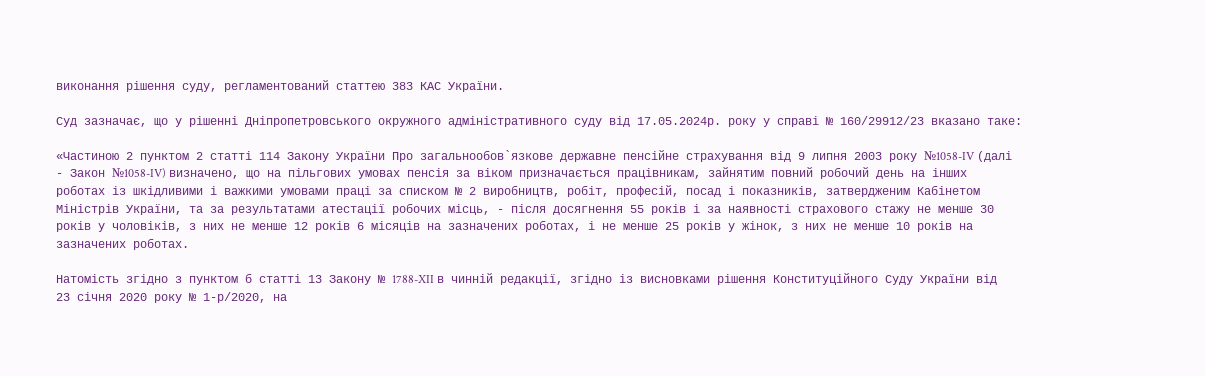виконання рішення суду, регламентований статтею 383 КАС України.

Суд зазначає, що у рішенні Дніпропетровського окружного адміністративного суду від 17.05.2024р. року у справі № 160/29912/23 вказано таке:

«Частиною 2 пунктом 2 статті 114 Закону України Про загальнообов`язкове державне пенсійне страхування від 9 липня 2003 року №1058-IV (далі - Закон №1058-IV) визначено, що на пільгових умовах пенсія за віком призначається працівникам, зайнятим повний робочий день на інших роботах із шкідливими і важкими умовами праці за списком № 2 виробництв, робіт, професій, посад і показників, затвердженим Кабінетом Міністрів України, та за результатами атестації робочих місць, - після досягнення 55 років і за наявності страхового стажу не менше 30 років у чоловіків, з них не менше 12 років 6 місяців на зазначених роботах, і не менше 25 років у жінок, з них не менше 10 років на зазначених роботах.

Натомість згідно з пунктом б статті 13 Закону № 1788-XII в чинній редакції, згідно із висновками рішення Конституційного Суду України від 23 січня 2020 року № 1-р/2020, на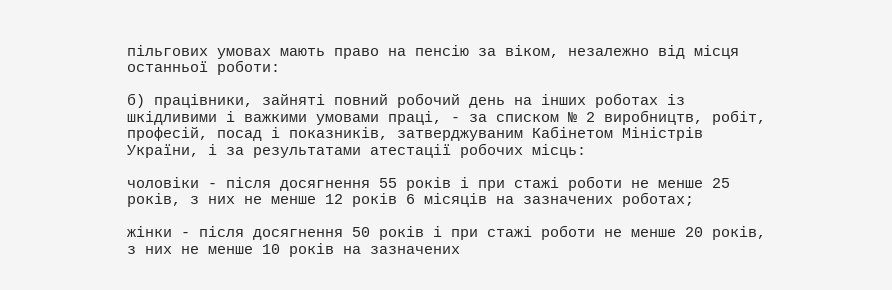пільгових умовах мають право на пенсію за віком, незалежно від місця останньої роботи:

б) працівники, зайняті повний робочий день на інших роботах із шкідливими і важкими умовами праці, - за списком № 2 виробництв, робіт, професій, посад і показників, затверджуваним Кабінетом Міністрів України, і за результатами атестації робочих місць:

чоловіки - після досягнення 55 років і при стажі роботи не менше 25 років, з них не менше 12 років 6 місяців на зазначених роботах;

жінки - після досягнення 50 років і при стажі роботи не менше 20 років, з них не менше 10 років на зазначених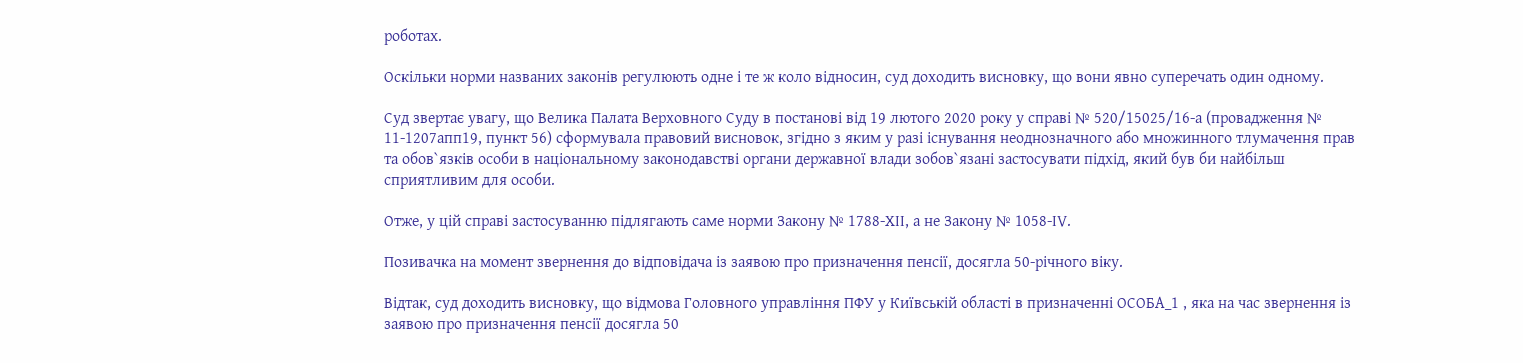роботах.

Оскільки норми названих законів регулюють одне і те ж коло відносин, суд доходить висновку, що вони явно суперечать один одному.

Суд звертає увагу, що Велика Палата Верховного Суду в постанові від 19 лютого 2020 року у справі № 520/15025/16-а (провадження № 11-1207апп19, пункт 56) сформувала правовий висновок, згідно з яким у разі існування неоднозначного або множинного тлумачення прав та обов`язків особи в національному законодавстві органи державної влади зобов`язані застосувати підхід, який був би найбільш сприятливим для особи.

Отже, у цій справі застосуванню підлягають саме норми Закону № 1788-ХІІ, а не Закону № 1058-ІV.

Позивачка на момент звернення до відповідача із заявою про призначення пенсії, досягла 50-річного віку.

Відтак, суд доходить висновку, що відмова Головного управління ПФУ у Київській області в призначенні ОСОБА_1 , яка на час звернення із заявою про призначення пенсії досягла 50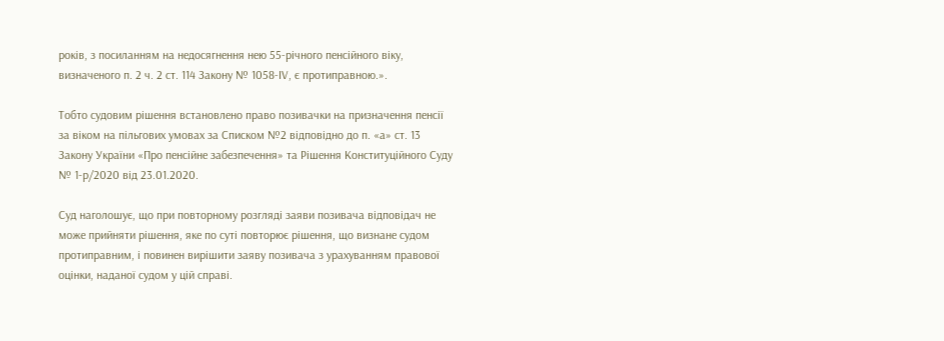років, з посиланням на недосягнення нею 55-річного пенсійного віку, визначеного п. 2 ч. 2 ст. 114 Закону № 1058-ІV, є протиправною.».

Тобто судовим рішення встановлено право позивачки на призначення пенсії за віком на пільгових умовах за Списком №2 відповідно до п. «а» ст. 13 Закону України «Про пенсійне забезпечення» та Рішення Конституційного Суду № 1-р/2020 від 23.01.2020.

Суд наголошує, що при повторному розгляді заяви позивача відповідач не може прийняти рішення, яке по суті повторює рішення, що визнане судом протиправним, і повинен вирішити заяву позивача з урахуванням правової оцінки, наданої судом у цій справі.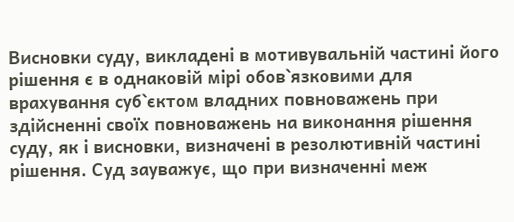Висновки суду, викладені в мотивувальній частині його рішення є в однаковій мірі обов`язковими для врахування суб`єктом владних повноважень при здійсненні своїх повноважень на виконання рішення суду, як і висновки, визначені в резолютивній частині рішення. Суд зауважує, що при визначенні меж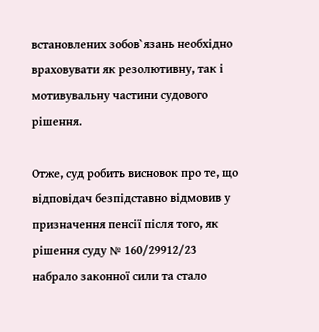встановлених зобов`язань необхідно враховувати як резолютивну, так і мотивувальну частини судового рішення.

Отже, суд робить висновок про те, що відповідач безпідставно відмовив у призначення пенсії після того, як рішення суду № 160/29912/23 набрало законної сили та стало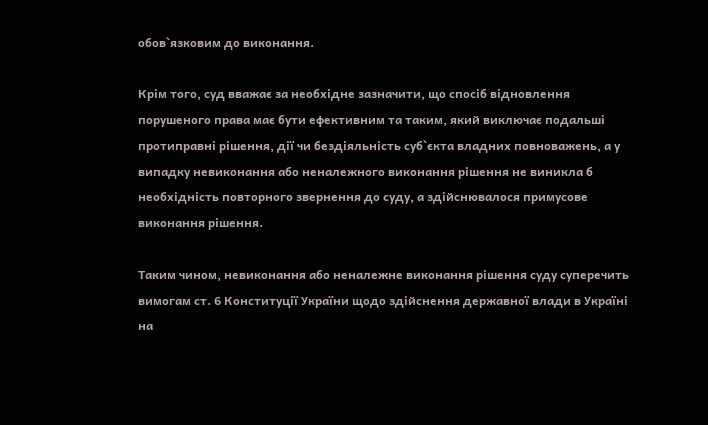обов`язковим до виконання.

Крім того, суд вважає за необхідне зазначити, що спосіб відновлення порушеного права має бути ефективним та таким, який виключає подальші протиправні рішення, дії чи бездіяльність суб`єкта владних повноважень, а у випадку невиконання або неналежного виконання рішення не виникла б необхідність повторного звернення до суду, а здійснювалося примусове виконання рішення.

Таким чином, невиконання або неналежне виконання рішення суду суперечить вимогам ст. 6 Конституції України щодо здійснення державної влади в Україні на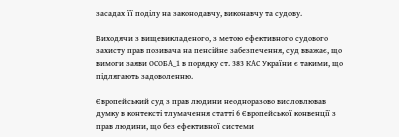засадах її поділу на законодавчу, виконавчу та судову.

Виходячи з вищевикладеного, з метою ефективного судового захисту прав позивача на пенсійне забезпечення, суд вважає, що вимоги заяви ОСОБА_1 в порядку ст. 383 КАС України є такими, що підлягають задоволенню.

Європейський суд з прав людини неодноразово висловлював думку в контексті тлумачення статті 6 Європейської конвенції з прав людини, що без ефективної системи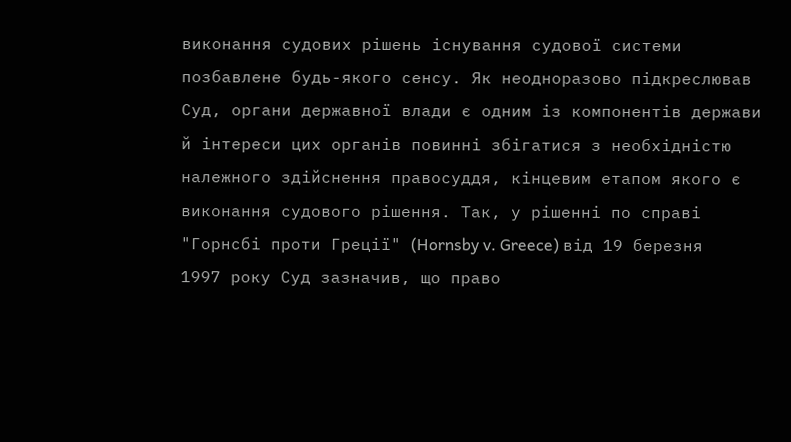виконання судових рішень існування судової системи позбавлене будь-якого сенсу. Як неодноразово підкреслював Суд, органи державної влади є одним із компонентів держави й інтереси цих органів повинні збігатися з необхідністю належного здійснення правосуддя, кінцевим етапом якого є виконання судового рішення. Так, у рішенні по справі "Горнсбі проти Греції" (Hornsby v. Greece) від 19 березня 1997 року Суд зазначив, що право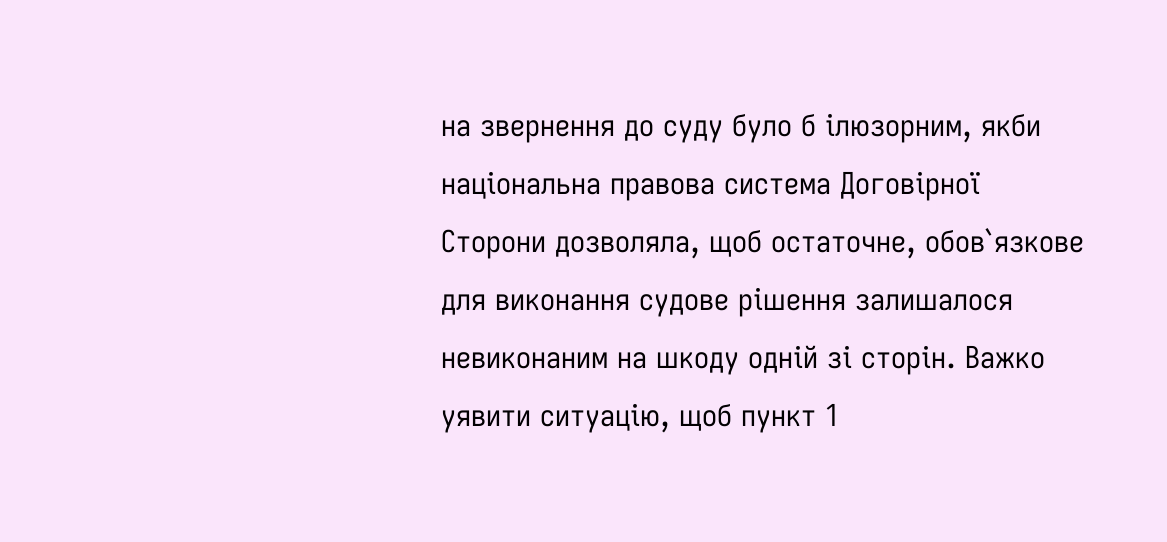на звернення до суду було б ілюзорним, якби національна правова система Договірної Сторони дозволяла, щоб остаточне, обов`язкове для виконання судове рішення залишалося невиконаним на шкоду одній зі сторін. Важко уявити ситуацію, щоб пункт 1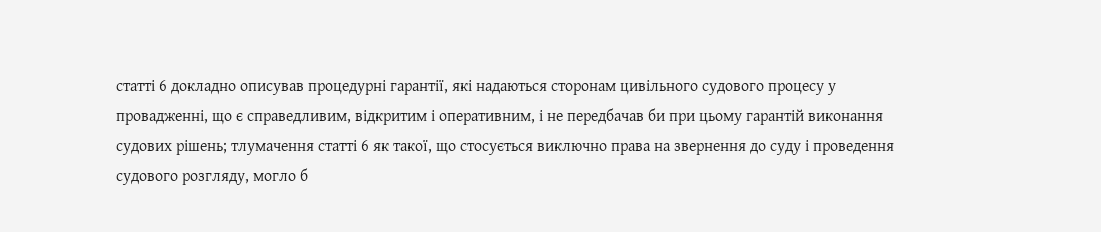статті 6 докладно описував процедурні гарантії, які надаються сторонам цивільного судового процесу у провадженні, що є справедливим, відкритим і оперативним, і не передбачав би при цьому гарантій виконання судових рішень; тлумачення статті 6 як такої, що стосується виключно права на звернення до суду і проведення судового розгляду, могло б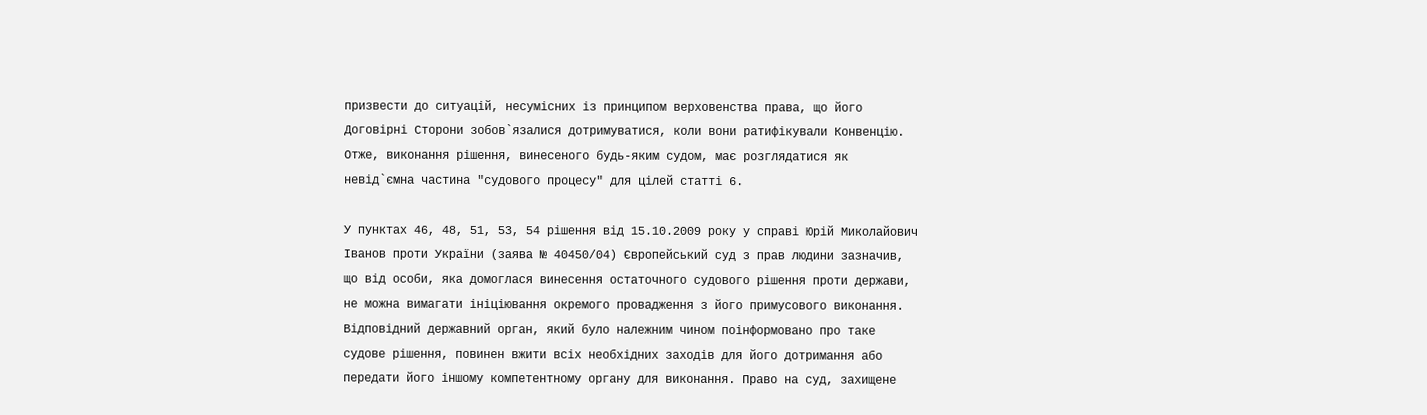призвести до ситуацій, несумісних із принципом верховенства права, що його Договірні Сторони зобов`язалися дотримуватися, коли вони ратифікували Конвенцію. Отже, виконання рішення, винесеного будь-яким судом, має розглядатися як невід`ємна частина "судового процесу" для цілей статті 6.

У пунктах 46, 48, 51, 53, 54 рішення від 15.10.2009 року у справі Юрій Миколайович Іванов проти України (заява № 40450/04) Європейський суд з прав людини зазначив, що від особи, яка домоглася винесення остаточного судового рішення проти держави, не можна вимагати ініціювання окремого провадження з його примусового виконання. Відповідний державний орган, який було належним чином поінформовано про таке судове рішення, повинен вжити всіх необхідних заходів для його дотримання або передати його іншому компетентному органу для виконання. Право на суд, захищене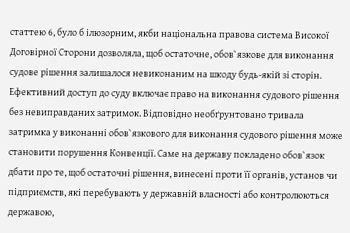статтею 6, було б ілюзорним, якби національна правова система Високої Договірної Сторони дозволяла, щоб остаточне, обов`язкове для виконання судове рішення залишалося невиконаним на шкоду будь-якій зі сторін. Ефективний доступ до суду включає право на виконання судового рішення без невиправданих затримок. Відповідно необґрунтовано тривала затримка у виконанні обов`язкового для виконання судового рішення може становити порушення Конвенції. Саме на державу покладено обов`язок дбати про те, щоб остаточні рішення, винесені проти її органів, установ чи підприємств, які перебувають у державній власності або контролюються державою,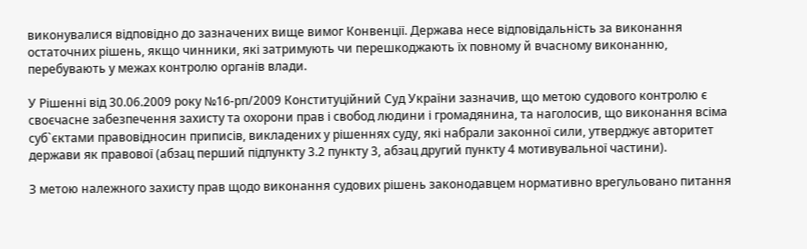виконувалися відповідно до зазначених вище вимог Конвенції. Держава несе відповідальність за виконання остаточних рішень, якщо чинники, які затримують чи перешкоджають їх повному й вчасному виконанню, перебувають у межах контролю органів влади.

У Рішенні від 30.06.2009 року №16-рп/2009 Конституційний Суд України зазначив, що метою судового контролю є своєчасне забезпечення захисту та охорони прав і свобод людини і громадянина, та наголосив, що виконання всіма суб`єктами правовідносин приписів, викладених у рішеннях суду, які набрали законної сили, утверджує авторитет держави як правової (абзац перший підпункту 3.2 пункту 3, абзац другий пункту 4 мотивувальної частини).

З метою належного захисту прав щодо виконання судових рішень законодавцем нормативно врегульовано питання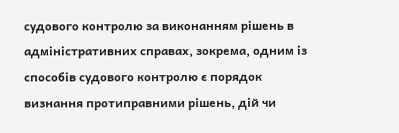судового контролю за виконанням рішень в адміністративних справах, зокрема, одним із способів судового контролю є порядок визнання протиправними рішень, дій чи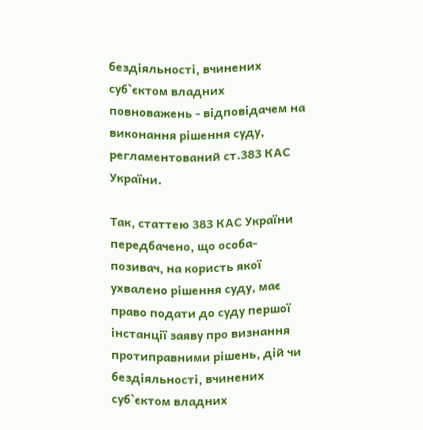бездіяльності, вчинених суб`єктом владних повноважень - відповідачем на виконання рішення суду, регламентований ст.383 КАС України.

Так, статтею 383 КАС України передбачено, що особа-позивач, на користь якої ухвалено рішення суду, має право подати до суду першої інстанції заяву про визнання протиправними рішень, дій чи бездіяльності, вчинених суб`єктом владних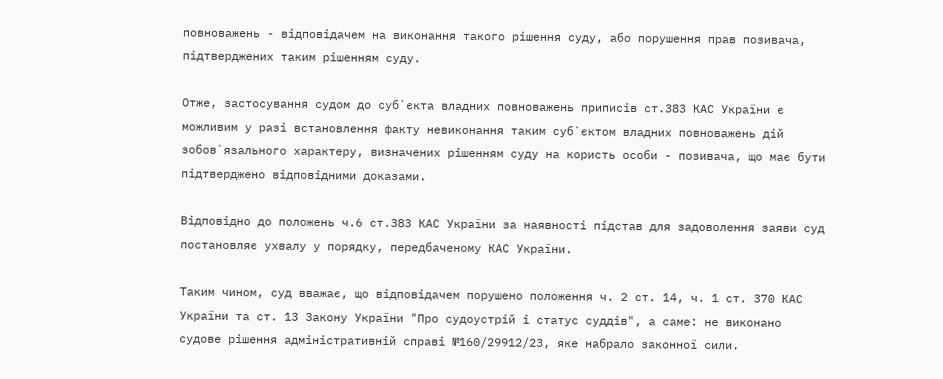повноважень - відповідачем на виконання такого рішення суду, або порушення прав позивача, підтверджених таким рішенням суду.

Отже, застосування судом до суб`єкта владних повноважень приписів ст.383 КАС України є можливим у разі встановлення факту невиконання таким суб`єктом владних повноважень дій зобов`язального характеру, визначених рішенням суду на користь особи - позивача, що має бути підтверджено відповідними доказами.

Відповідно до положень ч.6 ст.383 КАС України за наявності підстав для задоволення заяви суд постановляє ухвалу у порядку, передбаченому КАС України.

Таким чином, суд вважає, що відповідачем порушено положення ч. 2 ст. 14, ч. 1 ст. 370 КАС України та ст. 13 Закону України "Про судоустрій і статус суддів", а саме: не виконано судове рішення адміністративній справі №160/29912/23, яке набрало законної сили.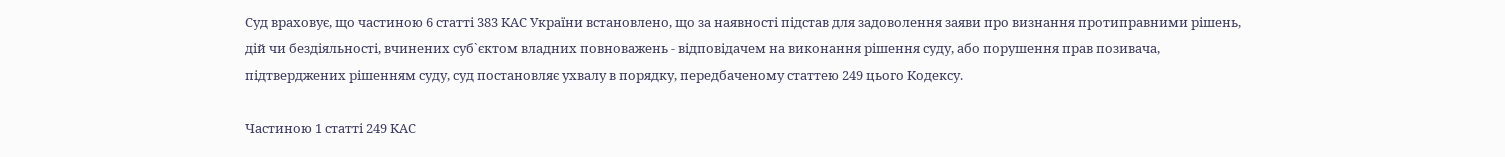Суд враховує, що частиною 6 статті 383 КАС України встановлено, що за наявності підстав для задоволення заяви про визнання протиправними рішень, дій чи бездіяльності, вчинених суб`єктом владних повноважень - відповідачем на виконання рішення суду, або порушення прав позивача, підтверджених рішенням суду, суд постановляє ухвалу в порядку, передбаченому статтею 249 цього Кодексу.

Частиною 1 статті 249 КАС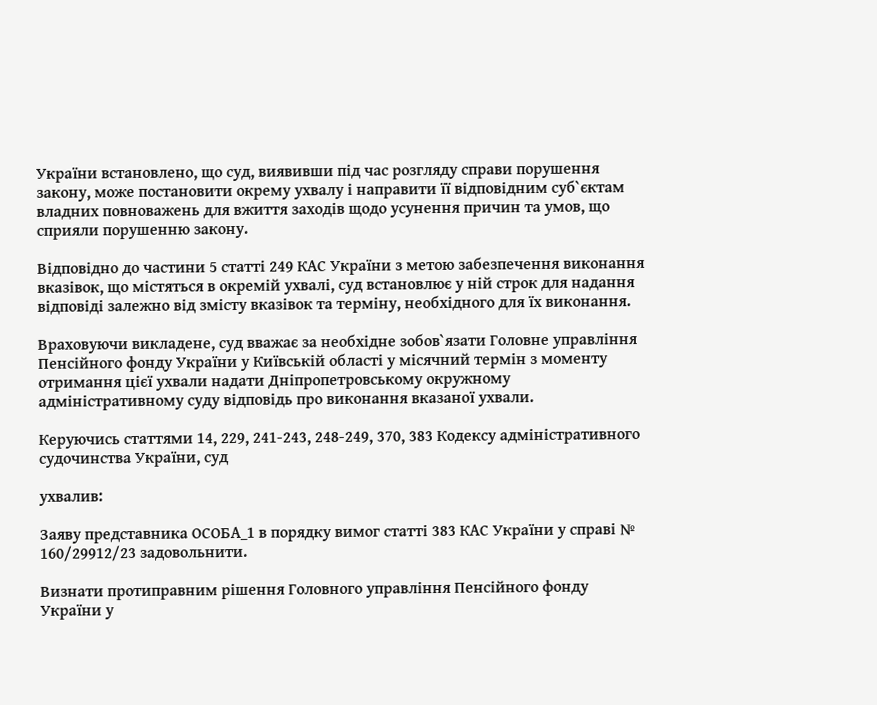України встановлено, що суд, виявивши під час розгляду справи порушення закону, може постановити окрему ухвалу і направити її відповідним суб`єктам владних повноважень для вжиття заходів щодо усунення причин та умов, що сприяли порушенню закону.

Відповідно до частини 5 статті 249 КАС України з метою забезпечення виконання вказівок, що містяться в окремій ухвалі, суд встановлює у ній строк для надання відповіді залежно від змісту вказівок та терміну, необхідного для їх виконання.

Враховуючи викладене, суд вважає за необхідне зобов`язати Головне управління Пенсійного фонду України у Київській області у місячний термін з моменту отримання цієї ухвали надати Дніпропетровському окружному адміністративному суду відповідь про виконання вказаної ухвали.

Керуючись статтями 14, 229, 241-243, 248-249, 370, 383 Кодексу адміністративного судочинства України, суд

ухвалив:

Заяву представника ОСОБА_1 в порядку вимог статті 383 КАС України у справі № 160/29912/23 задовольнити.

Визнати протиправним рішення Головного управління Пенсійного фонду України у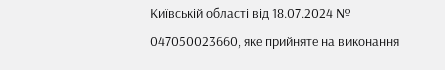Київській області від 18.07.2024 № 047050023660, яке прийняте на виконання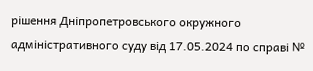рішення Дніпропетровського окружного адміністративного суду від 17.05.2024 по справі №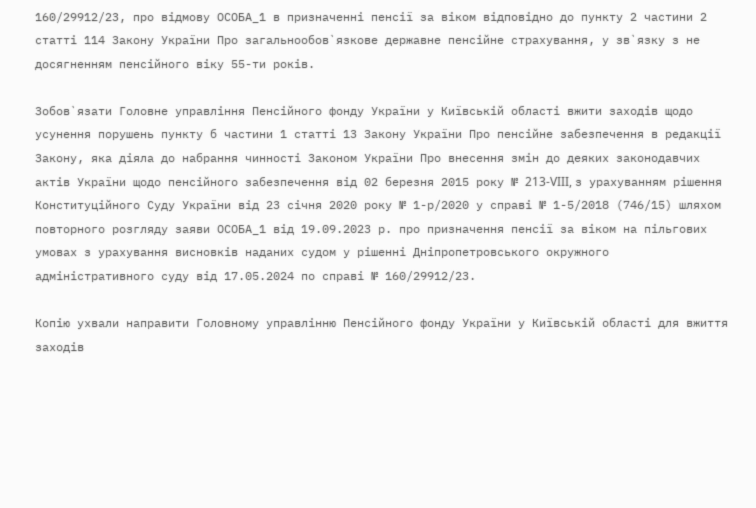160/29912/23, про відмову ОСОБА_1 в призначенні пенсії за віком відповідно до пункту 2 частини 2 статті 114 Закону України Про загальнообов`язкове державне пенсійне страхування, у зв`язку з не досягненням пенсійного віку 55-ти років.

Зобов`язати Головне управління Пенсійного фонду України у Київській області вжити заходів щодо усунення порушень пункту б частини 1 статті 13 Закону України Про пенсійне забезпечення в редакції Закону, яка діяла до набрання чинності Законом України Про внесення змін до деяких законодавчих актів України щодо пенсійного забезпечення від 02 березня 2015 року № 213-VIII, з урахуванням рішення Конституційного Суду України від 23 січня 2020 року № 1-р/2020 у справі № 1-5/2018 (746/15) шляхом повторного розгляду заяви ОСОБА_1 від 19.09.2023 р. про призначення пенсії за віком на пільгових умовах з урахування висновків наданих судом у рішенні Дніпропетровського окружного адміністративного суду від 17.05.2024 по справі № 160/29912/23.

Копію ухвали направити Головному управлінню Пенсійного фонду України у Київській області для вжиття заходів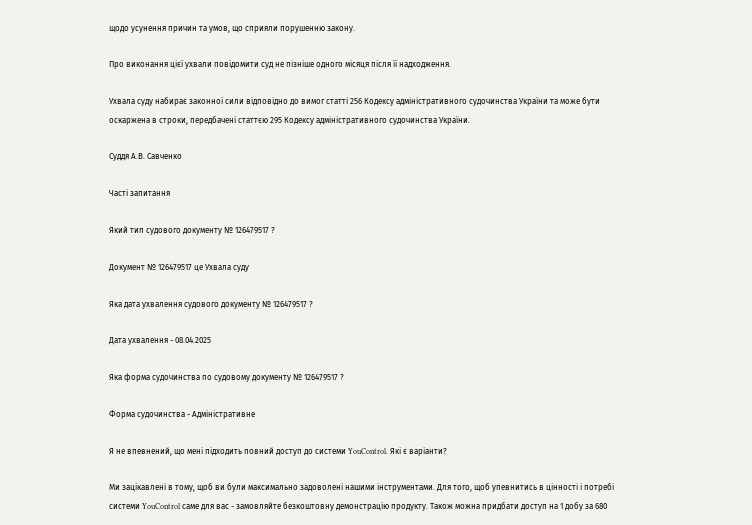щодо усунення причин та умов, що сприяли порушенню закону.

Про виконання цієї ухвали повідомити суд не пізніше одного місяця після її надходження.

Ухвала суду набирає законної сили відповідно до вимог статті 256 Кодексу адміністративного судочинства України та може бути оскаржена в строки, передбачені статтєю 295 Кодексу адміністративного судочинства України.

Суддя А.В. Савченко

Часті запитання

Який тип судового документу № 126479517 ?

Документ № 126479517 це Ухвала суду

Яка дата ухвалення судового документу № 126479517 ?

Дата ухвалення - 08.04.2025

Яка форма судочинства по судовому документу № 126479517 ?

Форма судочинства - Адміністративне

Я не впевнений, що мені підходить повний доступ до системи YouControl. Які є варіанти?

Ми зацікавлені в тому, щоб ви були максимально задоволені нашими інструментами. Для того, щоб упевнитись в цінності і потребі системи YouControl саме для вас - замовляйте безкоштовну демонстрацію продукту. Також можна придбати доступ на 1 добу за 680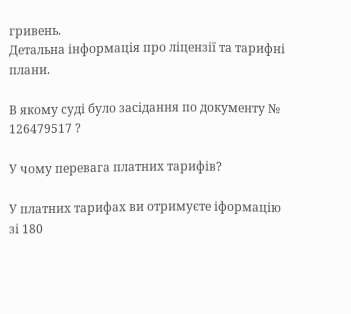гривень.
Детальна інформація про ліцензії та тарифні плани.

В якому cуді було засідання по документу № 126479517 ?

У чому перевага платних тарифів?

У платних тарифах ви отримуєте іформацію зі 180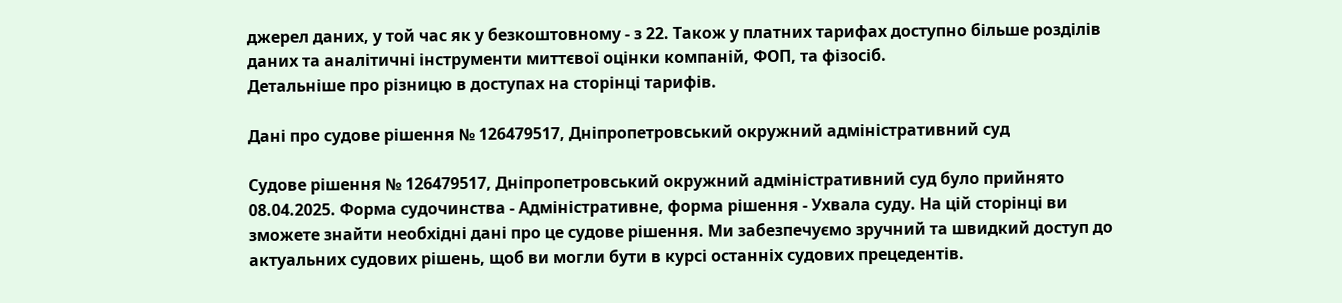джерел даних, у той час як у безкоштовному - з 22. Також у платних тарифах доступно більше розділів даних та аналітичні інструменти миттєвої оцінки компаній, ФОП, та фізосіб.
Детальніше про різницю в доступах на сторінці тарифів.

Дані про судове рішення № 126479517, Дніпропетровський окружний адміністративний суд

Судове рішення № 126479517, Дніпропетровський окружний адміністративний суд було прийнято 08.04.2025. Форма судочинства - Адміністративне, форма рішення - Ухвала суду. На цій сторінці ви зможете знайти необхідні дані про це судове рішення. Ми забезпечуємо зручний та швидкий доступ до актуальних судових рішень, щоб ви могли бути в курсі останніх судових прецедентів.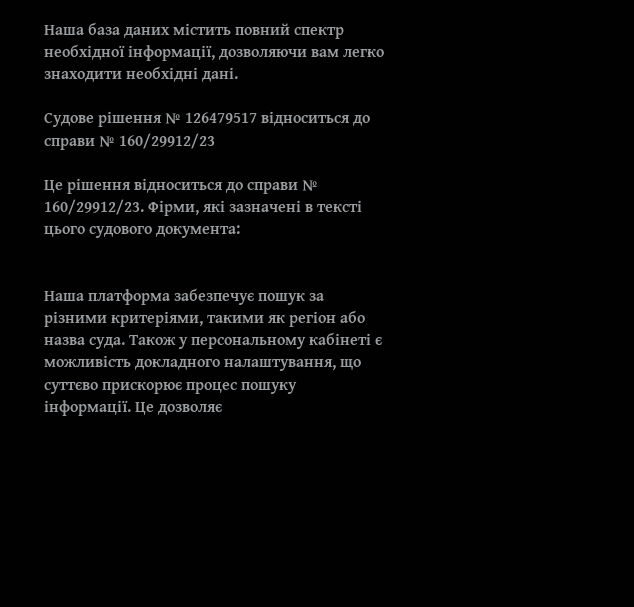Наша база даних містить повний спектр необхідної інформації, дозволяючи вам легко знаходити необхідні дані.

Судове рішення № 126479517 відноситься до справи № 160/29912/23

Це рішення відноситься до справи № 160/29912/23. Фірми, які зазначені в тексті цього судового документа:


Наша платформа забезпечує пошук за різними критеріями, такими як регіон або назва суда. Також у персональному кабінеті є можливість докладного налаштування, що суттєво прискорює процес пошуку інформації. Це дозволяє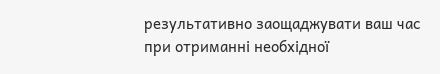результативно заощаджувати ваш час при отриманні необхідної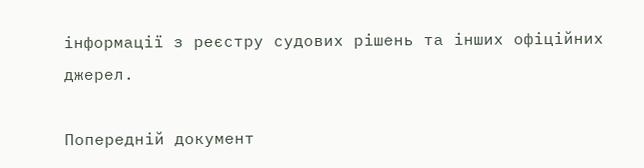інформації з реєстру судових рішень та інших офіційних джерел.

Попередній документ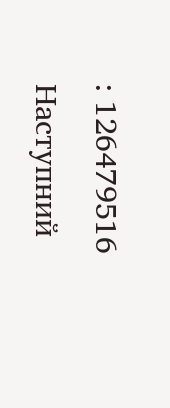: 126479516
Наступний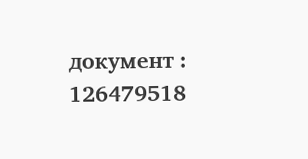документ : 126479518